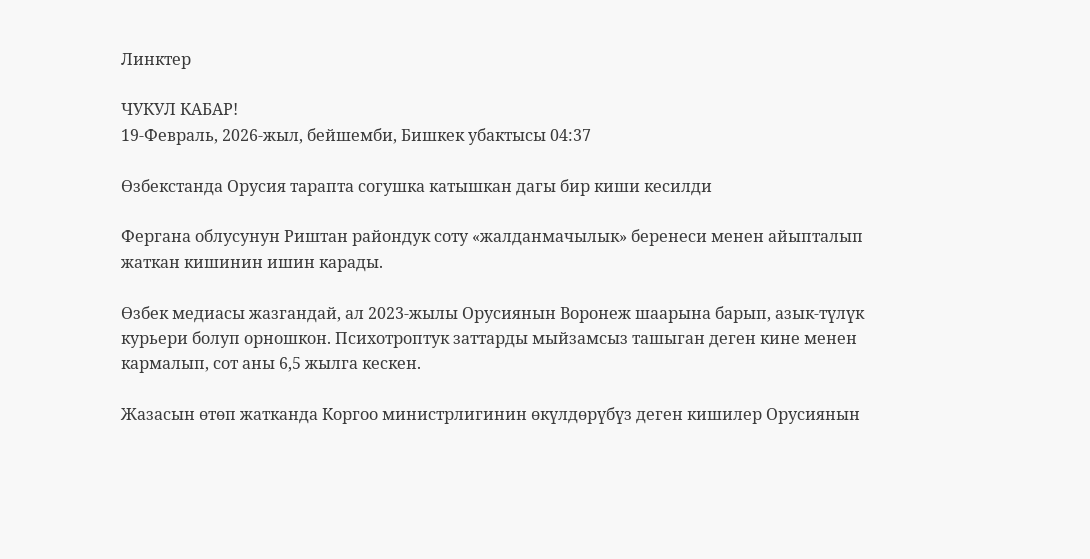Линктер

ЧУКУЛ КАБАР!
19-Февраль, 2026-жыл, бейшемби, Бишкек убактысы 04:37

Өзбекстанда Орусия тарапта согушка катышкан дагы бир киши кесилди

Фергана облусунун Риштан райондук соту «жалданмачылык» беренеси менен айыпталып жаткан кишинин ишин карады.

Өзбек медиасы жазгандай, ал 2023-жылы Орусиянын Воронеж шаарына барып, азык-түлүк курьери болуп орношкон. Психотроптук заттарды мыйзамсыз ташыган деген кине менен кармалып, сот аны 6,5 жылга кескен.

Жазасын өтөп жатканда Коргоо министрлигинин өкүлдөрүбүз деген кишилер Орусиянын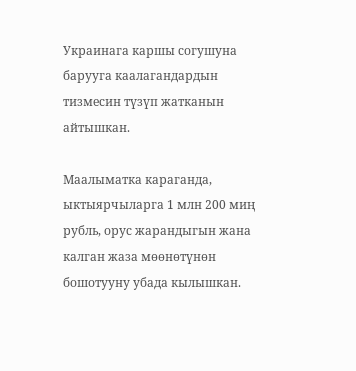Украинага каршы согушуна барууга каалагандардын тизмесин түзүп жатканын айтышкан.

Маалыматка караганда, ыктыярчыларга 1 млн 200 миң рубль, орус жарандыгын жана калган жаза мөөнөтүнөн бошотууну убада кылышкан.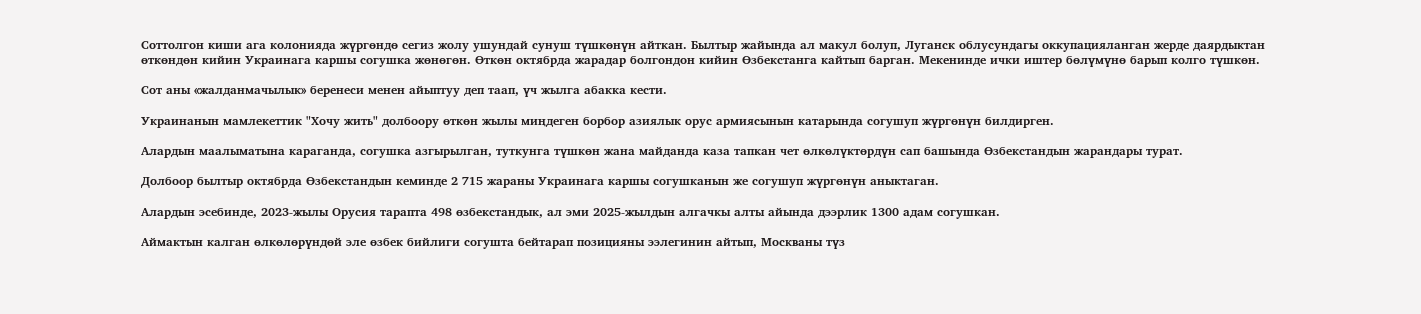Соттолгон киши ага колонияда жүргөндө сегиз жолу ушундай сунуш түшкөнүн айткан. Былтыр жайында ал макул болуп, Луганск облусундагы оккупацияланган жерде даярдыктан өткөндөн кийин Украинага каршы согушка жөнөгөн. Өткөн октябрда жарадар болгондон кийин Өзбекстанга кайтып барган. Мекенинде ички иштер бөлүмүнө барып колго түшкөн.

Сот аны «жалданмачылык» беренеси менен айыптуу деп таап, үч жылга абакка кести.

Украинанын мамлекеттик "Хочу жить" долбоору өткөн жылы миңдеген борбор азиялык орус армиясынын катарында согушуп жүргөнүн билдирген.

Алардын маалыматына караганда, согушка азгырылган, туткунга түшкөн жана майданда каза тапкан чет өлкөлүктөрдүн сап башында Өзбекстандын жарандары турат.

Долбоор былтыр октябрда Өзбекстандын кеминде 2 715 жараны Украинага каршы согушканын же согушуп жүргөнүн аныктаган.

Алардын эсебинде, 2023-жылы Орусия тарапта 498 өзбекстандык, ал эми 2025-жылдын алгачкы алты айында дээрлик 1300 адам согушкан.

Аймактын калган өлкөлөрүндөй эле өзбек бийлиги согушта бейтарап позицияны ээлегинин айтып, Москваны түз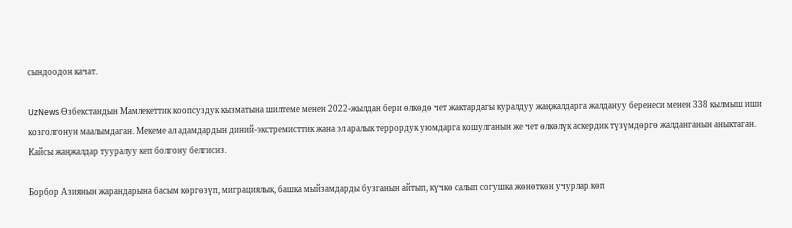сындоодон качат.

UzNews Өзбекстандын Мамлекеттик коопсуздук кызматына шилтеме менен 2022-жылдан бери өлкөдө чет жактардагы куралдуу жаңжалдарга жалдануу беренеси менен 338 кылмыш иши козголгонун маалымдаган. Мекеме ал адамдардын диний-экстремисттик жана эл аралык террордук уюмдарга кошулганын же чет өлкөлүк аскердик түзүмдөргө жалданганын аныктаган. Кайсы жаңжалдар тууралуу кеп болгону белгисиз.

Борбор Азиянын жарандарына басым көргөзүп, миграциялык, башка мыйзамдарды бузганын айтып, күчкө салып согушка жөнөткөн учурлар көп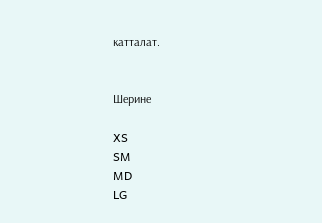катталат.


Шерине

XS
SM
MD
LG